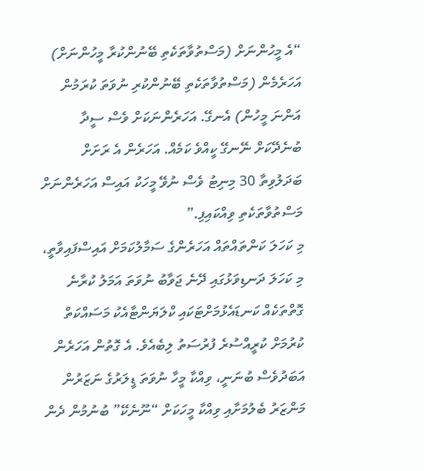“އެ މީހުންނަށް (މަސްތުވާތަކެތި ބޭނުންކުރާ މީހުންނަށް) އަހަރެމެން (މަސްތުވާތަކެތި ބޭނުންކުރި ނުވަތަ ކުރަމުން އަންނަ މީހުން) އެނގޭ. އަހަރެންނަކަށް ވެސް ސީދާ ބުނެދޭކަށް ނޭނގޭ ކީއްވެ ކަމެއް. އަހަރެން އެ ރަށަށް ބަދަލުވިތާ 30 މިނިޓު ވެސް ނުވޭ މީހަކު އައިސް އަހަރެންނަށް މަސްތުވާތަކެތި ވިއްކައިފި.”
މި ކަހަލަ ކަންތައްތައް އަހަރެންގެ ސަމާލުކަމަށް އައިސްފައިވާތީ، މި ކަހަލަ ދަނޑިވަޅުގައި ދޭނެ ޖަވާބު ނުވަތަ އަމަލު ކުރާނެ ގޮތްތަކެއް ކަނޑައެޅުމަށްޓަކައި ކްލަޔަންޓާއެކު މަސައްކަތް ކުރުމަށް ކުރީއްސުރެ ފުރުސަތު ލިބެއެވެ. އެ ގޮތުން އަހަރެން އަބަދުވެސް ބުނަނީ، ވިއްކާ މީހާ ނުވަތަ ޑީލަރުގެ ނަޒަރުން މަންޒަރު ބެލުމަށާއި ވިއްކާ މީހަކަށް “ނޫނެކޭ” ބުނުމުން ދެން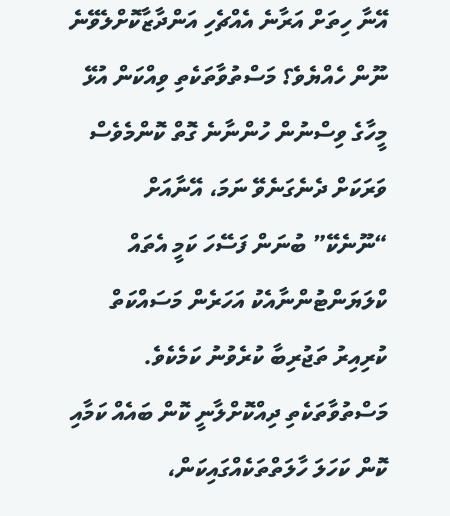އޭނާ ހިތަށް އަރާނެ އެއްޗެހި އަންދާޒާކޮށްލެވޭނެ ނޫން ހެއްޔެވެ؟ މަސްތުވާތަކެތި ވިއްކަން އުޅޭ މީހާގެ ވިސްނުން ހުންނާނެ ގޮތް ކޮންމެވެސް ވަރަކަށް ދެނެގަނެވޭ ނަމަ، އޭނާއަށް “ނޫނެކޭ” ބުނަން ފަސޭހަ ކަމީ އެތައް ކްލަޔަންޓުންނާއެކު އަހަރެން މަސައްކަތް ކުރިއިރު ތަޖުރިބާ ކުރެވުނު ކަމެކެވެ. މަސްތުވާތަކެތި ދިއްކޮށްލާނީ ކޮން ބައެއް ކަމާއި ކޮން ކަހަލަ ހާލަތްތަކެއްގައިކަން،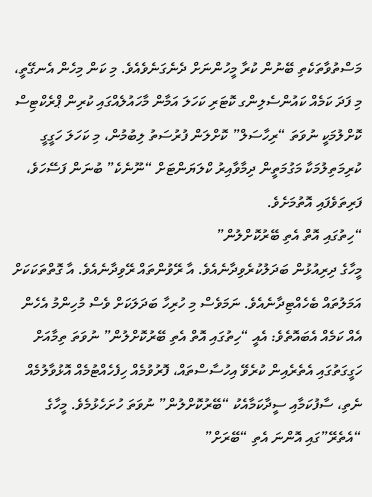މަސްތުވާތަކެތި ބޭނުން ކުރާ މީހުންނަށް ދެނެގަނެވެއެވެ. މި ކަން މިހެން އެނގޭތީ، މި ފަދަ ކަމެއް ކައުންސެލިންގ ކޮޓަރި ކަހަލަ އަމާން މާހައުލެއްގައި ކުރިން ޕްރެކްޓިސް ކޮށްލުމަކީ ނުވަތަ “ރިހާސަލް” ކޮށްލަން ފުރުސަތު ލިބުމުން، މި ކަހަލަ ހަގީގީ ކުރިމަތިލުމަކާ މަގުމަތީން ދިމާވާއިރު ކްލަޔަންޓަށް “ނޫނެކެ” ބުނަން ފަސޭހަވެ، ފަރިތަވެފައި އޮތުމަށެވެ.
“ހިތުގައި އޮތް އެތި ބޭރުކޮށްލުން”
މީހާގެ ދިރިއުޅުން ބަދަލުކުރެވިދާނެއެވެ. އާ ރޭވުންތައް ރޭވިދާނެއެވެ. އާ ގޮތްތަކަކަށް އަމަލުތައް ބެހެއްޓިދާނެއެވެ. ނަމަވެސް މި ހުރިހާ ބަދަލަކަށް ވެސް މުހިންމު އެހެން އެއް ކަމެއް އެބައޮތެވެ: އެއީ “ހިތުގައި އޮތް އެތި ބޭރުކޮށްލުން” ނުވަތަ ތިމާއަށް ހަގީގަތުގައި އެތެރެއިން ކުރެވޭ އިހުސާސްތައް، ފޮރުވުމެއް ހިފެހެއްޓުމެއް އޮޅުވާލުމެއް ނެތި، ސާފުކަމާއި ސީދާކަމާއެކު “ބޭރުކޮށްލުން” ނުވަތަ ހުށަހެޅުމެވެ. މީހާގެ “އެތެރޭ”ގައި އޮންނަ އެތި “ބޭރަށް”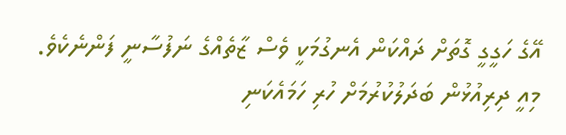އޭގެ ހަގީގީ ގޮތަށް ދައްކަން އެނގުމަކީ ވެސް ޒާތެއްގެ ނަފުސާނީ ފަންނެކެވެ.
މިއީ ދިރިއުޅުން ބަދަލުކުރުމަށް ހުރި ހަމައެކަނި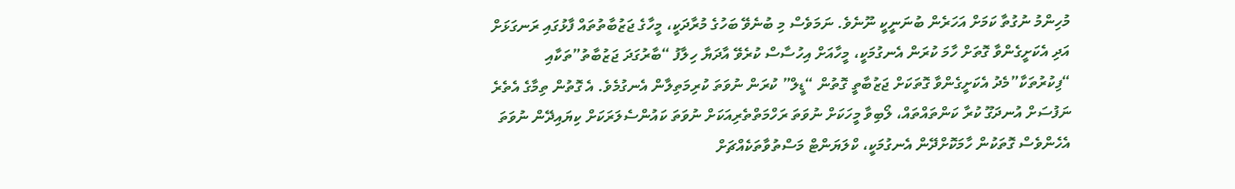މުހިންމު ނުގުތާ ކަމަށް އަހަރެން ބުނަނީކީ ނޫނެވެ. ނަމަވެސް މި ބުނެވޭ ބަހުގެ މުރާދަކީ، މީހާގެ ޖަޒުބާތުތައް ފާޅުގައި ރަނގަޅަށް އަދި އެކަށީގެންވާ ގޮތަށް ހާމަ ކުރަން އެނގުމަކީ، މީހާއަށް އިހުސާސް ކުރެވޭ އާދަޔާ ހިލާފު “ބާރުގަދަ ޖަޒުބާތު”ތަކާއި “ފިކުރުތަކާ”މެދު އެކަށީގެންވާ ގޮތަކަށް ޖަޒުބާތީ ގޮތުން “ޑީލް” ކުރަން ނުވަތަ ކުރިމަތިލާން އެނގުމެވެ. އެ ގޮތުން ތިމާގެ އެތެރެ ނަފުސަށް އުނދަގޫ ކުރާ ކަންތައްތައް، ލޯބިވާ މީހަކަށް ނުވަތަ ރަހްމަތްތެރިއަކަށް ނުވަތަ ކައުންސެލަރަކަށް ކިޔައިދޭން ނުވަތަ އެހެންވެސް ގޮތަކުން ހާމަކޮށްދޭން އެނގުމަކީ، ކްލަޔަންޓް މަސްތުވާތަކެއްޗަށް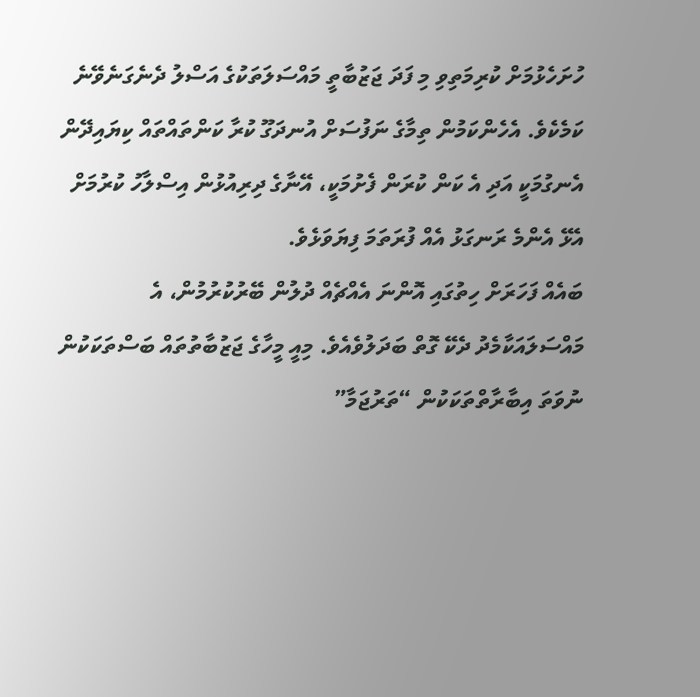ހުށަހެޅުމަށް ކުރިމަތިވި މި ފަދަ ޖަޒުބާތީ މައްސަލަތަކުގެ އަސްލު ދެނެގަނެވޭނެ ކަމެކެވެ. އެހެންކަމުން ތިމާގެ ނަފުސަށް އުނދަގޫ ކުރާ ކަންތައްތައް ކިޔައިދޭން އެނގުމަކީ އަދި އެ ކަން ކުރަން ފެށުމަކީ، އޭނާގެ ދިރިއުޅުން އިސްލާހު ކުރުމަށް އެޅޭ އެންމެ ރަނގަޅު އެއް ފުރަތަމަ ފިޔަވަޅެވެ.
ބައެއް ފަހަރަށް ހިތުގައި އޮންނަ އެއްޗެއް ދުލުން ބޭރުކުރުމުން، އެ މައްސަލައަކާމެދު ދެކޭ ގޮތް ބަދަލުވެއެވެ. މިއީ މީހާގެ ޖަޒުބާތުތައް ބަސްތަކަކުން ނުވަތަ އިބާރާތްތަކަކުން “ތަރުޖަމާ”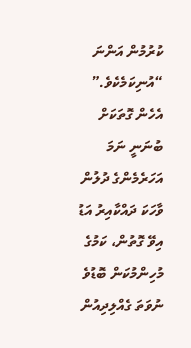ކުރުމުން އަންނަ “އުނިކަމެކެވެ.” އެހެން ގޮތަކަށް ބުނަނީ ނަމަ އަހަރެމެންގެ ދުލުން ވާހަކަ ދައްކާއިރު އަޑު އިވޭ ގޮތުން، ކަމުގެ މުހިންމުކަން ބޮޑުވެ ނުވަތަ ގެއްލިދިއުން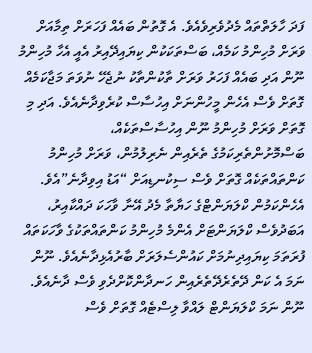ފަދަ ހާލަތްތައް މެދުވެރިވެއެވެ. އެ ގޮތުން ބައެއް ފަހަރަށް ތިމާއަށް ވަރަށް މުހިންމު ކަމެއް، ބަސްތަކަކުން ކިޔައިދޭއިރު އެއީ އެހާ މުހިންމު ނޫން އަދި ބައެއް ފަހަރު ވަރަށް ތާކުންތާކު ނުޖެހޭ ނުވަތަ މަޖާކަމެއް ގޮތަށް ވެސް އެހެން މީހުންނަށް އިހުސާސް ކުރެވިދާނެއެވެ. އަދި މި ގޮތަށް ވަރަށް މުހިންމު ނޫން އިހުސާސްތަކެއް، ބަސްމޮށުންތެރިކަމުގެ ތެރެއިން ނެރިލުމުން، ވަރަށް މުހިންމު ކަންތައްތަކެއް ގޮތަށް ވެސް ސިކުނޑިއަށް “އަޑު އިވިދާނެ”އެވެ. އެހެންކަމުން ކްލަޔަންޓްގެ ހަޔާތާ މެދު އޭނާ ވާހަކަ ދައްކާއިރު، އަބަދުވެސް ކްލަޔަންޓަށް އެންމެ މުހިންމު ކަންތައްތަކުގެ ވާހަކަތައް ފުރަތަމަ ކިޔައިދިނުމަށް ކައުންސެލަރަށް ބާރުއެޅިދާނެއެވެ. ނޫން ނަމަ އެ ކަން ދޭތެރެދޭތެރެއިން ހަނދާންކޮށްދެވި ވެސް ދާނެއެވެ. ނޫން ނަމަ ކްލަޔަންޓް ލައްވާ ލިސްޓެއް ގޮތަށް ވެސް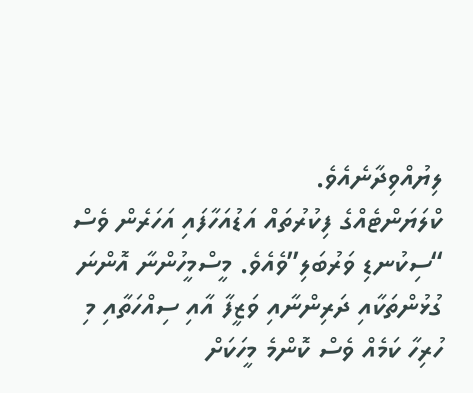ލިޔުއްވިދާނެއެވެ.
ކްލަޔަންޓެއްގެ ފިކުރުތައް އަޑުއަހާފައި އަހަރެން ވެސް “ސިކުނޑި ވަރުބަލި”ވެއެވެ. މީސްމީހުންނާ އޮންނަ ގުޅުންތަކާއި ދަރިންނާއި ވަޒީފާ އާއި ސިއްހަތާއި މި ހުރިހާ ކަމެއް ވެސް ކޮންމެ މީހަކަށް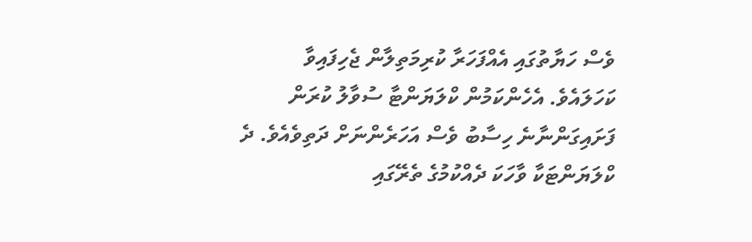ވެސް ހަޔާތުގައި އެއްފަހަރާ ކުރިމަތިލާން ޖެހިފައިވާ ކަހަލައެވެ. އެހެންކަމުން ކްލަޔަންޓާ ސުވާލު ކުރަން ފަށައިގަންނާނެ ހިސާބު ވެސް އަހަރެންނަށް ދަތިވެއެވެ. ދެ ކްލަޔަންޓަކާ ވާހަކަ ދެއްކުމުގެ ތެރޭގައި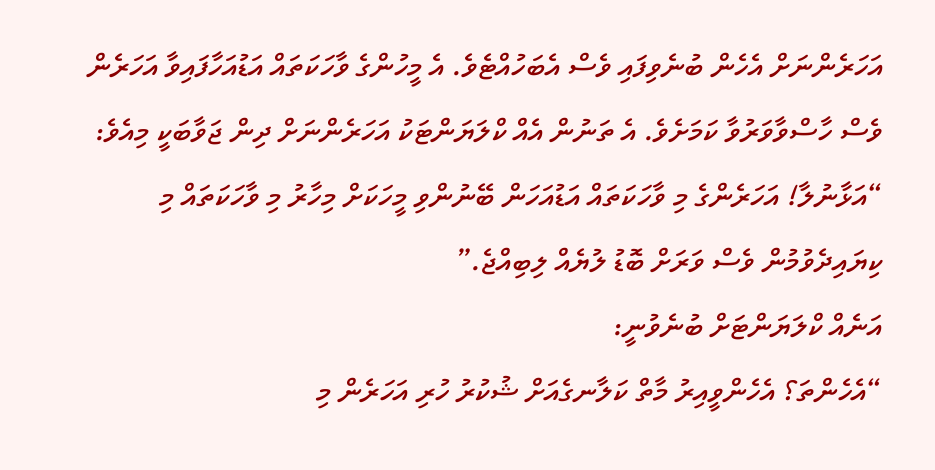އަހަރެންނަށް އެހެން ބުނެވިފައި ވެސް އެބަހުއްޓެވެ. އެ މީހުންގެ ވާހަކަތައް އަޑުއަހާފައިވާ އަހަރެން ވެސް ހާސްވާވަރުވާ ކަމަށެވެ. އެ ތަނުން އެއް ކްލަޔަންޓަކު އަހަރެންނަށް ދިން ޖަވާބަކީ މިއެވެ:
“އަޅާނުލާ! އަހަރެންގެ މި ވާހަކަތައް އަޑުއަހަން ބޭނުންވި މީހަކަށް މިހާރު މި ވާހަކަތައް މި ކިޔައިދެވުމުން ވެސް ވަރަށް ބޮޑު ލުޔެއް ލިބިއްޖެ.”
އަނެއް ކްލަޔަންޓަށް ބުނެވުނީ:
“އެހެންތަ؟ އެހެންވީއިރު މާތް ކަލާނގެއަށް ޝުކުރު ހުރި އަހަރެން މި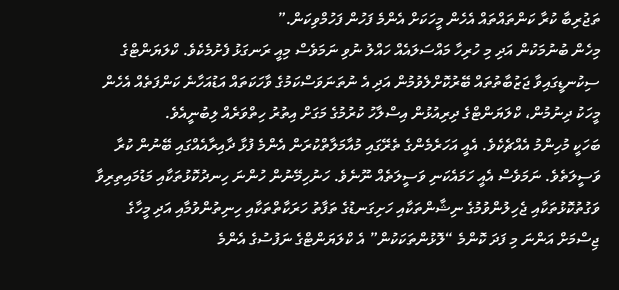ތަޖުރިބާ ކުރާ ކަންތައްތައް އެހެން މީހަކަށް އެންމެ ފަހުން ފަހުމްވިކަން.”
މިހެން ބުނުމަކުން އަދި މި ހުރިހާ މައްސަލައެއް ހައްލު ނުވި ނަމަވެސް މިއީ ރަނގަޅު ފެށުމެކެވެ. ކްލަޔަންޓްގެ ސިކުނޑީގައިވާ ޖަޒުބާތުތައް ބޭރުކޮށްލެވުމުން އަދި އެ ނުތަނަވަސްކަމުގެ ވާހަކަތައް އަޑުއަހާނެ ކަންފަތެއް އެހެން މީހަކު ދިނުމުން، ކްލަޔަންޓްގެ ދިރިއުޅުން އިސްލާހު ކުރުމުގެ މަގަށް އިތުރު ހިތްވަރެއް ލިބުނީއެވެ.
ބަހަކީ މުހިންމު އެއްޗެކެވެ. އެއީ އަހަރެމެންގެ ތެރޭގައި މުއާމަލާތްކުރަން އެންމެ ފުޅާ ދާއިރާއެއްގައި ބޭނުން ކުރާ ވަސީލަތެވެ. ނަމަވެސް އެއީ ހަމައެކަނި ވަސީލަތެއް ނޫނެވެ. ހަނުހިމޭނުން ހުންނަ ހިނދުކޮޅުތަކާއި މަޑުމައިތިރިވާ ވަގުތުކޮޅުތަކާއި ޖެހިލުންވުމުގެ ނިޝާންތަކާއި ހަށިގަނޑުގެ ތަފާތު ހަރަކާތްތަކާއި ހިނިތުންވުމާއި އަދި މީހާގެ ޖިސްމަށް އަންނަ މި ފަދަ ކޮންމެ “ލޮޅުންތަކަކުން” އެ ކްލަޔަންޓްގެ ނަފުސުގެ އެންމެ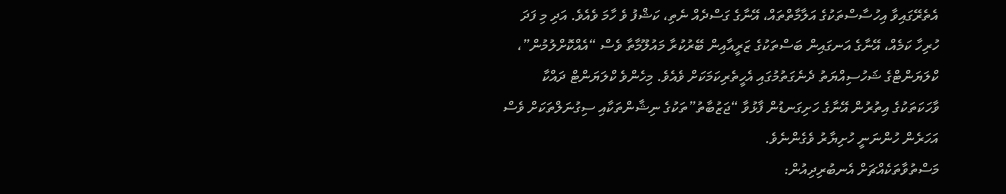އެތެރޭގައިވާ އިހުސާސްތަކުގެ އަލާމާތްތައް، އޭނާގެ ގަސްދެއް ނެތި، ކަޝްފު ވެ ހާމަ ވެއެވެ. އަދި މި ފަދަ ހުރިހާ ކަމެއް، އޭނާގެ އަނގައިން ބަސްތަކުގެ ޒަރީއާއިން ބޭރުކުރާ މައުލޫމާތާ ވެސް “އެއްކޮށްލުމުން”، ކްލަޔަންޓްގެ ޝަހުސިއްޔަތު ދެނެގަތުމުގައި އެހީތެރިކަމަކަށް ވެއެވެ. މިހެންވެ ކްލަޔަންޓް ދައްކާ ވާހަކަތަކުގެ އިތުރުން އޭނާގެ ހަށިގަނޑުން ފާޅުވާ “ޖަޒުބާތު”ތަކުގެ ނިޝާންތަކާއި ސިގުނަލްތަކަށް ވެސް އަހަރެން ހުންނަނީ ހުށިޔާރު ވެގެންނެވެ.
މަސްތުވާތަކެއްޗަށް އެނބުރިދިއުން: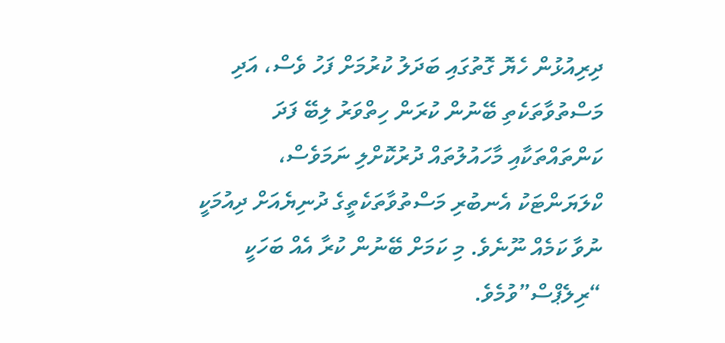ދިރިއުޅުން ހެޔޮ ގޮތުގައި ބަދަލު ކުރުމަށް ފަހު ވެސް، އަދި މަސްތުވާތަކެތި ބޭނުން ކުރަން ހިތްވަރު ލިބޭ ފަދަ ކަންތައްތަކާއި މާހައުލުތައް ދުރުކޮށްލި ނަމަވެސް، ކްލަޔަންޓަކު އެނބުރި މަސްތުވާތަކެތީގެ ދުނިޔެއަށް ދިއުމަކީ ނުވާ ކަމެއް ނޫނެވެ. މި ކަމަށް ބޭނުން ކުރާ އެއް ބަހަކީ “ރިލެޕްސް”ވުމެވެ.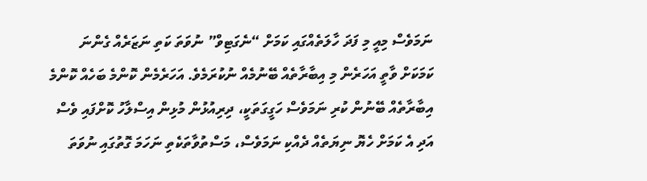ނަމަވެސް މިއީ މި ފަދަ ހާލަތެއްގައި ކަމަށް “ނެގަޓިވް” ނުވަތަ ކަތި ނަޒަރެއް ގެންނަ ކަމަކަށް ވާތީ އަހަރެން މި އިބާރާތެއް ބޭނުމެއް ނުކުރަމެވެ. އަހަރެމެން ކޮންމެ ބަހެއް ކޮންމެ އިބާރާތެއް ބޭނުން ކުރި ނަމަވެސް ހަގީގަތަކީ، ދިރިއުޅުން މުޅިން އިސްލާހު ކޮށްފައި ވެސް އަދި އެ ކަމަށް ހެޔޮ ނިޔަތެއް ދެއްކި ނަމަވެސް، މަސްތުވާތަކެތި ނަހަމަ ގޮތުގައި ނުވަތަ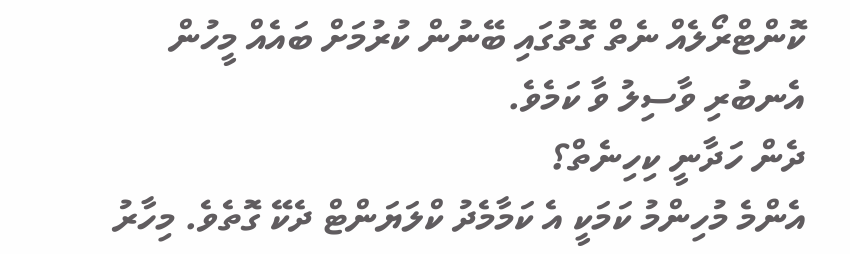ކޮންޓްރޯލެއް ނެތް ގޮތުގައި ބޭނުން ކުރުމަށް ބައެއް މީހުން އެނބުރި ވާސިލު ވާ ކަމެވެ.
ދެން ހަދާނީ ކިހިނެތް؟
އެންމެ މުހިންމު ކަމަކީ އެ ކަމާމެދު ކްލަޔަންޓް ދެކޭ ގޮތެވެ. މިހާރު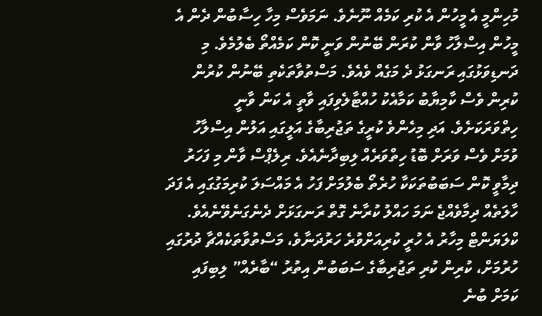މުހިންމީ އެ މީހުން އެ ކުރި ކަމެއް ނޫނެވެ. ނަމަވެސް މިހާ ހިސާބުން ދެން އެ މީހުން އިސްލާހު ވާން ކުރަން ބޭނުން ވަނީ ކޮން ކަމެއްތޯ ބެލުމެވެ. މި ދަނޑިވަޅުގައި ރަނގަޅު ދެ މަގެއް ވެއެވެ. މަސްތުވާތަކެތި ބޭނުން ކުރުން ކުރިން ވެސް ކާމިޔާބު ކަމާއެކު ހުއްޓާލެވިފައި ވާތީ އެ ކަން ވާނީ ހިތްވަރަކަށެވެ. އަދި މިހެންވެ ކުރީގެ ތަޖުރިބާގެ އަލީގައި އަލުން އިސްލާހު ވުމަށް ވެސް ވަރަށް ބޮޑު ހިތްވަރެއް ލިބިދާނެއެވެ. ރިލެޕްސް ވާން މި ފަހަރު ދިމާވީ ކޮން ސަބަބުތަކަކާ ހުރެތޯ ބެލުމަށް ފަހު އެ މައްސަލަ ކުރިމަގުގައި އެ ފަދަ ހާލަތެއް ދިމާވެއްޖެ ނަމަ ހައްލު ކުރާނެ ގޮތް ރަނގަޅަށް ދެނެގަނެވޭނެއެވެ. ކްލަޔަންޓް މިހާރު އެ ހުރީ ކުރިއަށްވުރެ ހަރުދަނާވެ، މަސްތުވާތަކެއްޗާ ދުރުގައި ހުރުމަށް، ކުރިން ކުރި ތަޖުރިބާގެ ސަބަބުން އިތުރު “ބާރެއް” ލިބިފައި ކަމަށް ބުނެ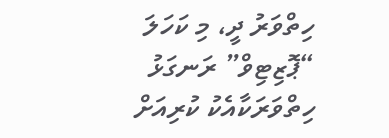ހިތްވަރު ދީ، މި ކަހަލަ “ޕޮޒިޓިވް” ރަނގަޅު ހިތްވަރަކާއެކު ކުރިއަށް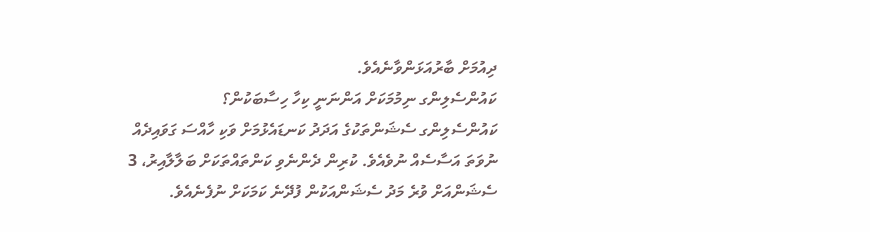ދިއުމަށް ބާރުއަޅަންވާނެއެވެ.
ކައުންސެލިންގ ނިމުމަކަށް އަންނަނީ ކިހާ ހިސާބަކުން؟
ކައުންސެލިންގ ސެޝަންތަކުގެ އަދަދު ކަނޑައެޅުމަށް ވަކި ހާއްސަ ގަވައިދެއް ނުވަތަ އަސާސެއް ނުވެއެވެ. ކުރިން ދެންނެވި ކަންތައްތަކަށް ބަލާލާއިރު، 3 ސެޝަންއަށް ވުރެ މަދު ސެޝަންއަކުން ފުދޭނެ ކަމަކަށް ނުފެނެއެވެ.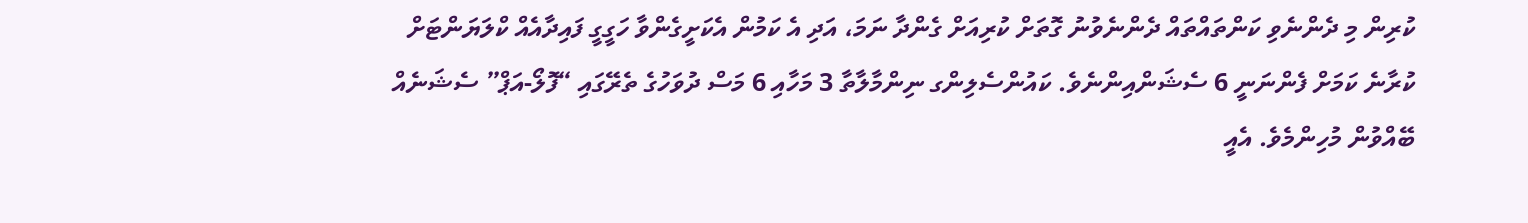ކުރިން މި ދެންނެވި ކަންތައްތައް ދެންނެވުނު ގޮތަށް ކުރިއަށް ގެންދާ ނަމަ، އަދި އެ ކަމުން އެކަށީގެންވާ ހަގީގީ ފައިދާއެއް ކްލަޔަންޓަށް ކުރާނެ ކަމަށް ފެންނަނީ 6 ސެޝަންއިންނެވެ. ކައުންސެލިންގ ނިންމާލާތާ 3 މަހާއި 6 މަސް ދުވަހުގެ ތެރޭގައި “ފޮލޯ-އަޕް” ސެޝަނެއް ބޭއްވުން މުހިންމެވެ. އެއީ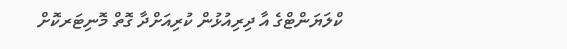ކްލަޔަންޓްގެ އާ ދިރިއުޅުން ކުރިއަށްދާ ގޮތް މޮނިޓަރކޮށް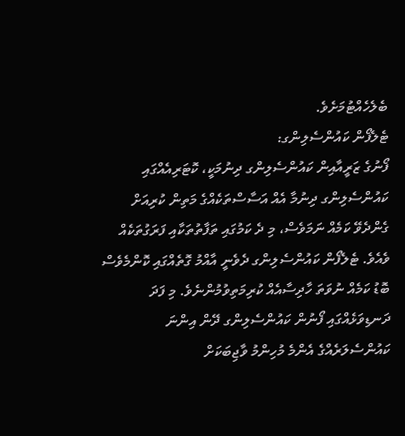ބެލެހެއްޓުމަށެވެ.
ޓެލެފޯން ކައުންސެލިންގ:
ފޯނުގެ ޒަރީއާއިން ކައުންސެލިންގ ދިނުމަކީ، ކޮޓަރިއެއްގައި ކައުންސެލިންގ ދިނުމާ އެއް އަސާސްތަކެއްގެ މަތިން ކުރިއަށް ގެންދެވޭ ކަމެއް ނަމަވެސް، މި ދެ ކަމުގައި ތަފާތުތަކާއި ފަރަގުތަކެއް ވެއެވެ. ޓެލެފޯން ކައުންސެލިންގ ދެވެނީ އާއްމު ގޮތެއްގައި ކޮންމެވެސް ބޮޑު ކަމެއް ނުވަތަ ހާދިސާއެއް ކުރިމަތިވުމުންނެވެ. މި ފަދަ ދަނޑިވަޅެއްގައި ފޯނުން ކައުންސެލިންގ ދޭން އިންނަ ކައުންސެލަރެއްގެ އެންމެ މުހިންމު ވާޖިބަކަށް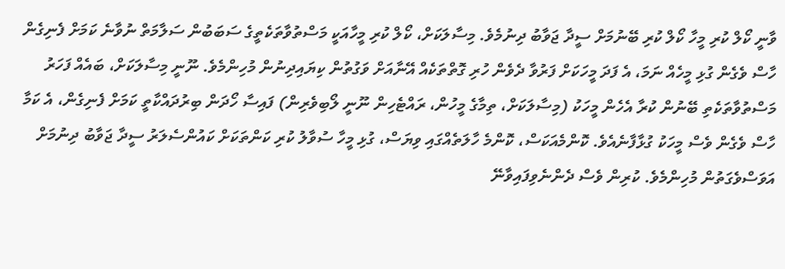ވާނީ ކޯލް ކުރި މީހާ ކޯލް ކުރި ބޭނުމަށް ސީދާ ޖަވާބު ދިނުމެވެ. މިސާލަކަށް، ކޯލް ކުރި މީހާއަކީ މަސްތުވާތަކެތީގެ ސަބަބުން ސަލާމަތް ނުވާނެ ކަމަށް ފެނިގެން ހާސް ވެގެން ގުޅި މީހެއް ނަމަ، އެ ފަދަ މީހަކަށް ފަރުވާ ދެވެން ހުރި ގޮތްތަކެއް އޭނާއަށް ވަގުތުން ކިޔައިދިނުން މުހިންމެވެ. ނޫނީ މިސާލަކަށް، ބައެއް ފަހަރު މަސްތުވާތަކެތި ބޭނުން ކުރާ އެހެން މީހަކު (މިސާލަކަށް، ތިމާގެ މީހުން، ރައްޓެހިން ނޫނީ ލޯބިވެރިން) ފައިސާ ހޯދަން ބިރުދައްކާތީ ކަމަށް ފެނިގެން، އެ ކަމާ ހާސް ވެގެން ވެސް މީހަކު ގުޅާފާނެއެވެ. ކޮންމެއަކަސް، ކޮންމެ ހާލަތެއްގައި ވިޔަސް، ގުޅި މީހާ ސުވާލު ކުރި ކަންތަކަށް ކައުންސެލަރު ސީދާ ޖަވާބު ދިނުމަށް އަވަސްވެގަތުން މުހިންމެވެ. ކުރިން ވެސް ދެންނެވިފައިވާނޭ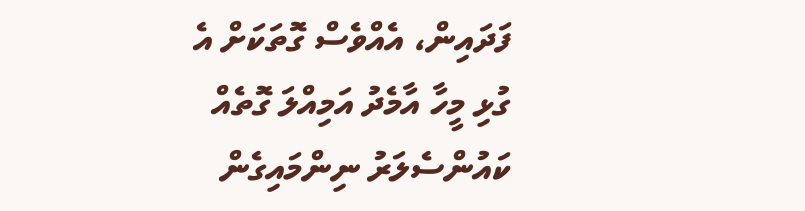ފަދައިން، އެއްވެސް ގޮތަކަށް އެ ގުޅި މީހާ އާމެދު އަމިއްލަ ގޮތެއް ކައުންސެލަރު ނިންމައިގެން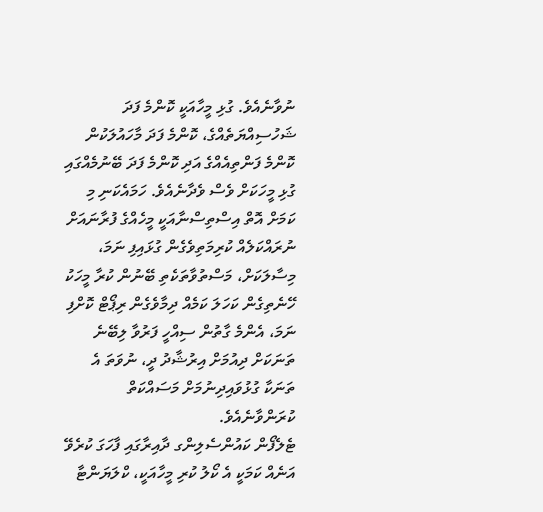ނުވާނެއެވެ. ގުޅި މީހާއަކީ ކޮންމެ ފަދަ ޝަހުސިއްޔަތެއްގެ، ކޮންމެ ފަދަ މާހައުލަކުން ކޮންމެ ފަންތިއެއްގެ އަދި ކޮންމެ ފަދަ ބޭނުމެއްގައި ގުޅި މީހަކަށް ވެސް ވެދާނެއެވެ. ހަމައެކަނި މި ކަމަށް އޮތް އިސްތިސްނާއަކީ މީހެއްގެ ފުރާނައަށް ނުރައްކަލެއް ކުރިމަތިވެގެން ގުޅައިފި ނަމަ، މިސާލަކަށް، މަސްތުވާތަކެތި ބޭނުން ކުރާ މީހަކު ހޭނެތިގެން ކަހަލަ ކަމެއް ދިމާވެގެން ރިޕޯޓް ކޮށްފި ނަމަ، އެންމެ ގާތުން ސިއްހީ ފަރުވާ ލިބޭނެ ތަނަކަށް ދިއުމަށް އިރުޝާދު ދީ، ނުވަތަ އެ ތަނަކާ ގުޅުވައިދިނުމަށް މަސައްކަތް ކުރަންވާނެއެވެ.
ޓެލެފޯން ކައުންސެލިންގ ދާއިރާގައި ފާހަގަ ކުރެވޭ އަނެއް ކަމަކީ އެ ކޯލު ކުރި މީހާއަކީ، ކްލަޔަންޓާ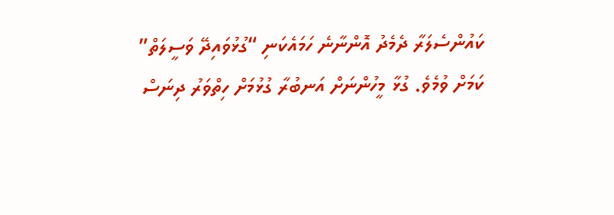ކައުންސެލަރާ ދެމެދު އޮންނާނެ ހަމައެކަނި “ގުޅުވައިދޭ ވަސީލަތް” ކަމަށް ވުމެވެ. ގުޅާ މީހުންނަށް އަނބުރާ ގުޅުމަށް ހިތްވަރު ދިނަސް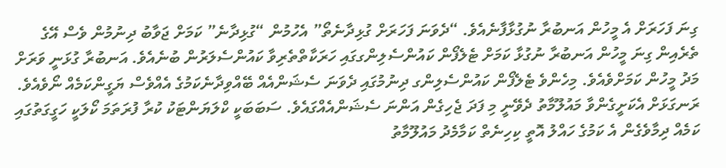ގިނަ ފަހަރަށް އެ މީހުން އަނބުރާ ނުގުޅާފާނެއެވެ. “ދެވަނަ ފަހަރަށް ގުޅިދާނެތޯ” އެހުމުން “ގުޅިދާނެ” ކަމަށް ޖަވާބު ދިނުމުން ވެސް އޭގެ ތެރެއިން ގިނަ މީހުން އަނބުރާ ނުގުޅާ ކަމަށް ޓެލެފޯން ކައުންސެލިންގގައި ހަރަކާތްތެރިވާ ކައުންސެލަރުން ބުނެއެވެ. އަނބުރާ ގުޅަނީ ވަރަށް މަދު މީހުން ކަމަށްވެއެވެ. މިހެންވެ ޓެލެފޯން ކައުންސެލިންގ ދިނުމުގައި ދެވަނަ ސެޝަންއެއް ބޭއްވިދާނެކަމުގެ އެއްވެސް ޔަގީންކަމެއް ނޯވެއެވެ. ރަނގަޅަށް އެކަށީގެންވާ މައުލޫމާތު ދެވޭނީ މި ފަދަ ޖެހިގެން އަންނަ ސެޝަންއެއްގައެވެ. ސަބަބަކީ ކްލަޔަންޓަކު ކުރާ ފުރަތަމަ ކޯލަކީ ހަގީގަތުގައި ކަމެއް ދިމާވެގެން އެ ކަމުގެ ހައްލު އޮތީ ކިހިނެތް ކަމާމެދު މައުލޫމާތު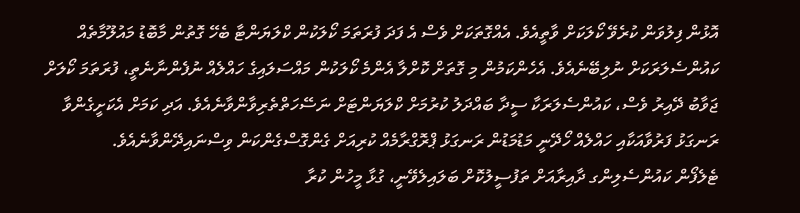އޮޅުން ފިލުވަން ކުރެވޭ ކޯލަކަށް ވާތީއެވެ. އެއްގޮތަކަށް ވެސް އެ ފަދަ ފުރަތަމަ ކޯލަކުން ކްލަޔަންޓާ ބެހޭ ގޮތުން މާބޮޑު މައުލޫމާތެއް ކައުންސެލަރަކަށް ނުލިބޭނެއެވެ. އެހެންކަމުން މި ގޮތަށް ކޮށްލާ އެންމެ ކޯލަކުން މައްސަލައިގެ ހައްލެއް ނުފެންނާނެތީ، ފުރަތަމަ ކޯލަށް ޖަވާބު ދޭއިރު ވެސް، ކައުންސެލަރަކާ ސީދާ ބައްދަލު ކުރުމަށް ކްލަޔަންޓަށް ނަސޭހަތްތެރިވާންވާނެއެވެ. އަދި ކަމަށް އެކަށީގެންވާ ރަނގަޅު ފަރުވާއަކާއި ހައްލެއް ހޯދޭނީ މަޑުމަޑުން ރަނގަޅު ޕްރޮގްރާމެއް ކުރިއަށް ގެންގޮސްގެންކަން ވިސްނައިދޭންވާނެއެވެ.
ޓެލެފޯން ކައުންސެލިންގ ދާއިރާއަށް ތަފުސީލުކޮށް ބަލައިލެވޭނީ، ގުޅާ މީހުން ކުރާ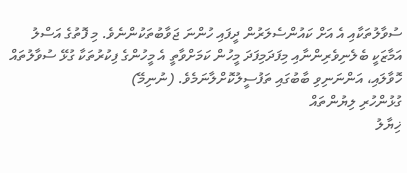ސުވާލުތަކާއި އެ އަށް ކައުންސެލަރުން ދީފައި ހުންނަ ޖަވާބުތަކުންނެވެ. މި ފޮތުގެ އަސްލު އަމާޒަކީ ބެލެނިވެރިންނާއި މިފަދަމިފަދަ މީހުން ކަމަށްވާތީ އެ މީހުންގެ ފިކުރުތަކާ ގުޅޭ ސުވާލުތައް ހޮވާލައި، އަންނަނިވި ބާބުގައި ތަފުސީލުކޮށްލާނަމެވެ. (ނުނިމޭ)
ގުޅުންހުރި ލިޔުންތައް
ޚިޔާލު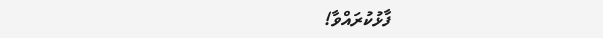ފާޅުކުރައްވާ!